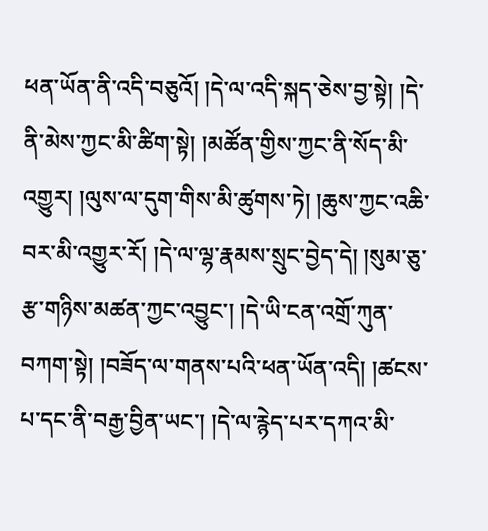ཕན་ཡོན་ནི་འདི་བཅུའོ། །དེ་ལ་འདི་སྐད་ཅེས་བྱ་སྟེ། །དེ་ནི་མེས་ཀྱང་མི་ཚིག་སྟེ། །མཚོན་གྱིས་ཀྱང་ནི་སོད་མི་འགྱུར། །ལུས་ལ་དུག་གིས་མི་ཚུགས་ཏེ། །ཆུས་ཀྱང་འཆི་བར་མི་འགྱུར་རོ། །དེ་ལ་ལྷ་རྣམས་སྲུང་བྱེད་དེ། །སུམ་ཅུ་རྩ་གཉིས་མཚན་ཀྱང་འབྱུང་། །དེ་ཡི་ངན་འགྲོ་ཀུན་བཀག་སྟེ། །བཟོད་ལ་གནས་པའི་ཕན་ཡོན་འདི། །ཚངས་པ་དང་ནི་བརྒྱ་བྱིན་ཡང་། །དེ་ལ་རྙེད་པར་དཀའ་མི་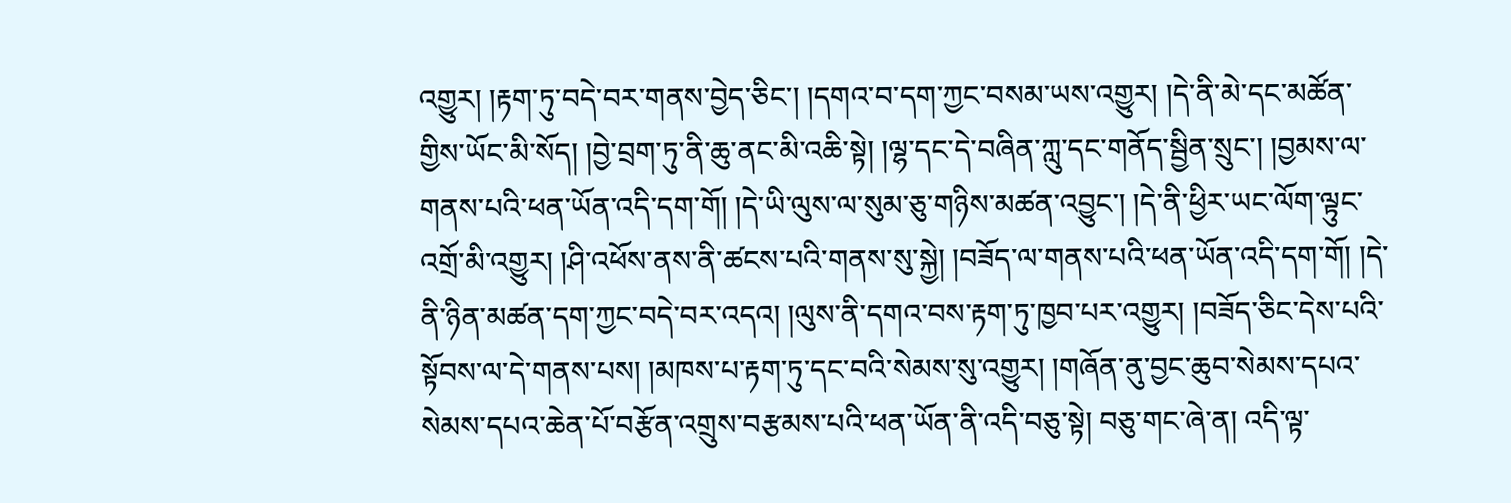འགྱུར། །རྟག་ཏུ་བདེ་བར་གནས་བྱེད་ཅིང་། །དགའ་བ་དག་ཀྱང་བསམ་ཡས་འགྱུར། །དེ་ནི་མེ་དང་མཚོན་གྱིས་ཡོང་མི་སོད། །བྱེ་བྲག་ཏུ་ནི་ཆུ་ནང་མི་འཆི་སྟེ། །ལྷ་དང་དེ་བཞིན་ཀླུ་དང་གནོད་སྦྱིན་སྲུང་། །བྱམས་ལ་གནས་པའི་ཕན་ཡོན་འདི་དག་གོ། །དེ་ཡི་ལུས་ལ་སུམ་ཅུ་གཉིས་མཚན་འབྱུང་། །དེ་ནི་ཕྱིར་ཡང་ལོག་ལྟུང་འགྲོ་མི་འགྱུར། །ཤི་འཕོས་ནས་ནི་ཚངས་པའི་གནས་སུ་སྐྱེ། །བཟོད་ལ་གནས་པའི་ཕན་ཡོན་འདི་དག་གོ། །དེ་ནི་ཉིན་མཚན་དག་ཀྱང་བདེ་བར་འདའ། །ལུས་ནི་དགའ་བས་རྟག་ཏུ་ཁྱབ་པར་འགྱུར། །བཟོད་ཅིང་དེས་པའི་སྟོབས་ལ་དེ་གནས་པས། །མཁས་པ་རྟག་ཏུ་དང་བའི་སེམས་སུ་འགྱུར། །གཞོན་ནུ་བྱང་ཆུབ་སེམས་དཔའ་སེམས་དཔའ་ཆེན་པོ་བརྩོན་འགྲུས་བརྩམས་པའི་ཕན་ཡོན་ནི་འདི་བཅུ་སྟེ། བཅུ་གང་ཞེ་ན། འདི་ལྟ་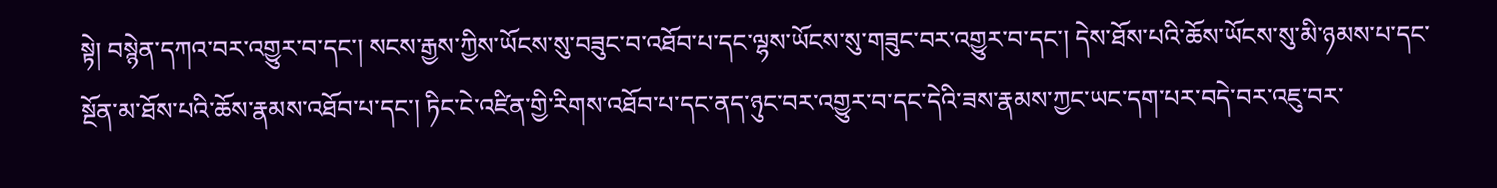སྟེ། བསྙེན་དཀའ་བར་འགྱུར་བ་དང་། སངས་རྒྱས་ཀྱིས་ཡོངས་སུ་བཟུང་བ་འཐོབ་པ་དང་ལྷས་ཡོངས་སུ་གཟུང་བར་འགྱུར་བ་དང་། དེས་ཐོས་པའི་ཆོས་ཡོངས་སུ་མི་ཉམས་པ་དང་སྔོན་མ་ཐོས་པའི་ཆོས་རྣམས་འཐོབ་པ་དང་། ཏིང་ངེ་འཛིན་གྱི་རིགས་འཐོབ་པ་དང་ནད་ཉུང་བར་འགྱུར་བ་དང་དེའི་ཟས་རྣམས་ཀྱང་ཡང་དག་པར་བདེ་བར་འཇུ་བར་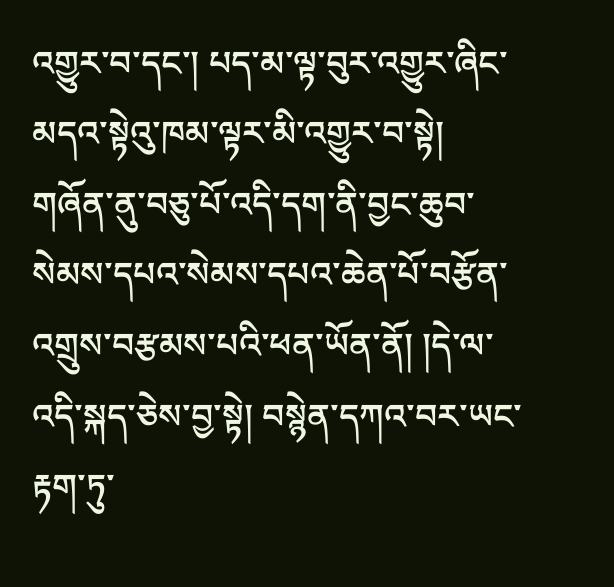འགྱུར་བ་དང་། པད་མ་ལྟ་བུར་འགྱུར་ཞིང་མདའ་སྟེའུ་ཁམ་ལྟར་མི་འགྱུར་བ་སྟེ། གཞོན་ནུ་བཅུ་པོ་འདི་དག་ནི་བྱང་ཆུབ་སེམས་དཔའ་སེམས་དཔའ་ཆེན་པོ་བརྩོན་འགྲུས་བརྩམས་པའི་ཕན་ཡོན་ནོ། །དེ་ལ་འདི་སྐད་ཅེས་བྱ་སྟེ། བསྙེན་དཀའ་བར་ཡང་རྟག་ཏུ་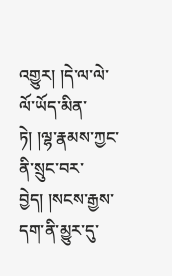འགྱུར། །དེ་ལ་ལེ་ལོ་ཡོད་མིན་ཏེ། །ལྷ་རྣམས་ཀྱང་ནི་སྲུང་བར་བྱེད། །སངས་རྒྱས་དག་ནི་མྱུར་དུ་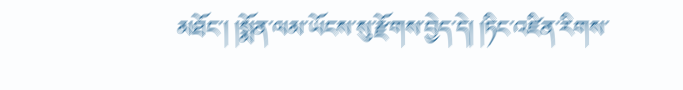མཐོང་། །སྨོན་ལམ་ཡོངས་སུ་རྫོགས་བྱེད་དེ། །ཏིང་འཛིན་རིགས་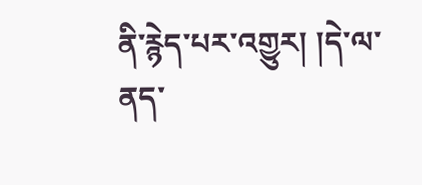ནི་རྙེད་པར་འགྱུར། །དེ་ལ་ནད་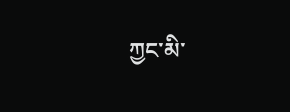ཀྱང་མི་